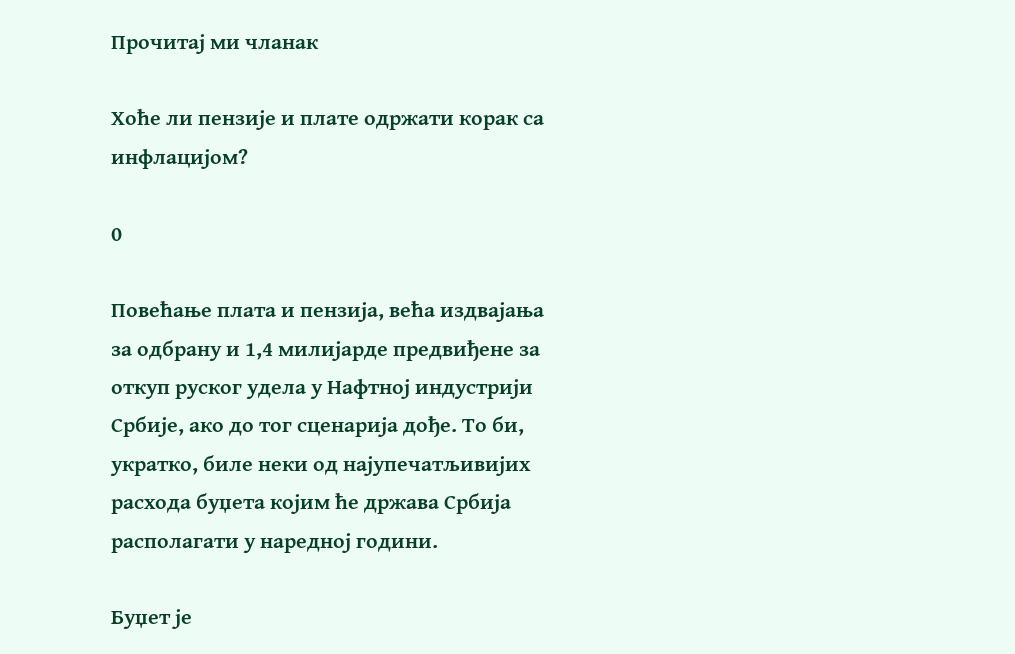Прочитај ми чланак

Хоће ли пензије и плате одржати корак са инфлацијом?

0

Повећање плата и пензија, већа издвајања за одбрану и 1,4 милијарде предвиђене за откуп руског удела у Нафтној индустрији Србије, ако до тог сценарија дође. То би, укратко, биле неки од најупечатљивијих расхода буџета којим ће држава Србија располагати у наредној години.

Буџет је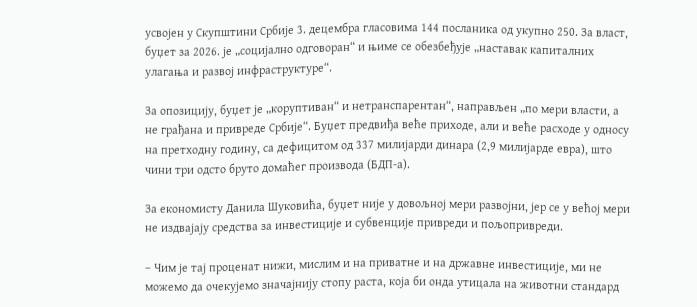усвојен у Скупштини Србије 3. децембра гласовима 144 посланика од укупно 250. За власт, буџет за 2026. је „социјално одговоран“ и њиме се обезбеђује „наставак капиталних улагања и развој инфраструктуре“.

За опозицију, буџет је „коруптиван“ и нетранспарентан“, направљен „по мери власти, а не грађана и привреде Србије“. Буџет предвиђа веће приходе, али и веће расходе у односу на претходну годину, са дефицитом од 337 милијарди динара (2,9 милијарде евра), што чини три одсто бруто домаћег производа (БДП-а).

За економисту Данила Шуковића, буџет није у довољној мери развојни, јер се у већој мери не издвајају средства за инвестиције и субвенције привреди и пољопривреди.

– Чим је тај проценат нижи, мислим и на приватне и на државне инвестиције, ми не можемо да очекујемо значајнију стопу раста, која би онда утицала на животни стандард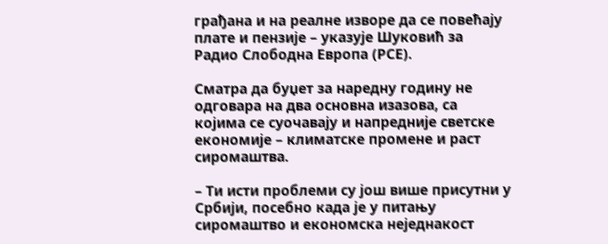грађана и на реалне изворе да се повећају плате и пензије – указује Шуковић за Радио Слободна Европа (РСЕ).

Сматра да буџет за наредну годину не одговара на два основна изазова, са којима се суочавају и напредније светске економије – климатске промене и раст сиромаштва.

– Ти исти проблеми су још више присутни у Србији, посебно када је у питању сиромаштво и економска неједнакост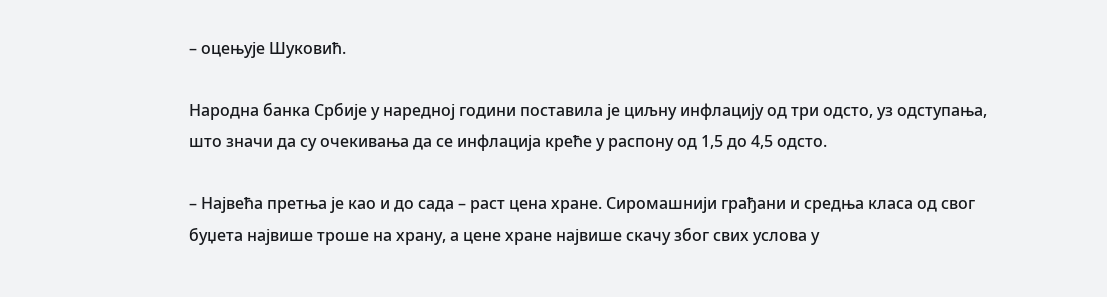– оцењује Шуковић.

Народна банка Србије у наредној години поставила је циљну инфлацију од три одсто, уз одступања, што значи да су очекивања да се инфлација креће у распону од 1,5 до 4,5 одсто.

– Највећа претња је као и до сада – раст цена хране. Сиромашнији грађани и средња класа од свог буџета највише троше на храну, а цене хране највише скачу због свих услова у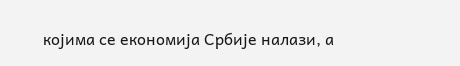којима се економија Србије налази, а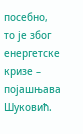посебно, то је због енергетске кризе – појашњава Шуковић.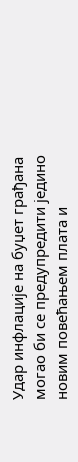Удар инфлације на буџет грађана могао би се предупредити једино новим повећањем плата и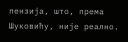пензија, што, према Шуковићу, није реално.